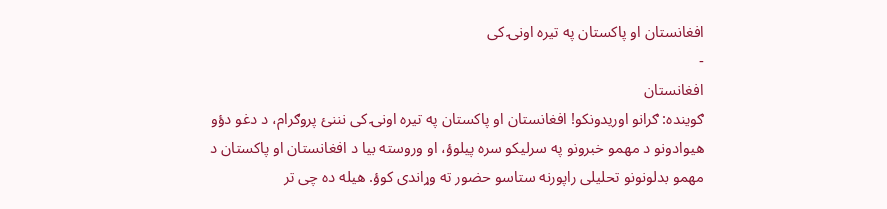افغانستان او پاکستان په تیره اونۍ کی
-
افغانستان
ګوینده: ګرانو اوریدونکو! افغانستان او پاکستان په تیره اونۍ کی نننئ پروګرام، د دغو دؤو هیوادونو د مهمو خبرونو په سرلیکو سره پیلوؤ، او وروسته بیا د افغانستان او پاکستان د مهمو بدلونونو تحلیلی راپورنه ستاسو حضور ته وړاندی کوؤ. هیله ده چی تر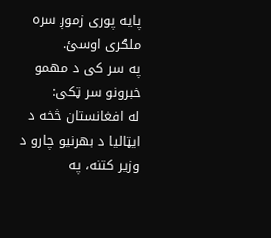پایه پوری زموږ سره ملګری اوسئ.
په سر کی د مهمو خبرونو سر ټکی:
له افغانستان څخه د ایټالیا د بهرنیو چارو د وزیر کتنه، په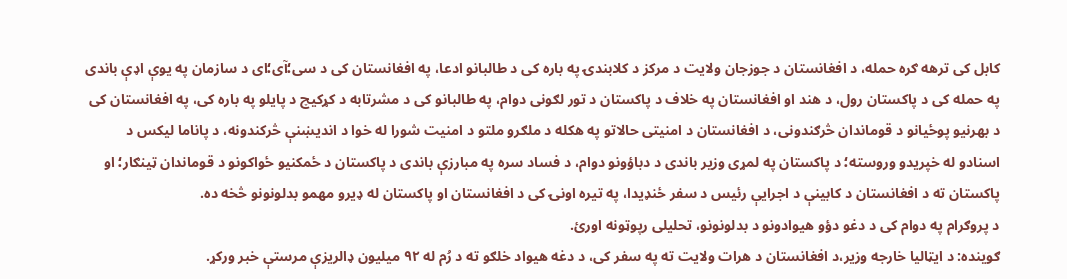کابل کی ترهه ګره حمله، د افغانستان د جوزجان ولایت د مرکز د کلابندۍ په باره کی د طالبانو ادعا، په افغانستان کی د سی؛آی؛ای د سازمان په یوې اډې باندی په حمله کی د پاکستان رول، د هند او افغانستان په خلاف د پاکستان د تور لګونی دوام، په طالبانو کی د مشرتابه د کړکیچ د پایلو په باره کی، په افغانستان کی د بهرنیو پوځیانو د قوماندان څرګندونی، د افغانستان د امنیتی حالاتو په هکله د ملګرو ملتو د امنیت شورا له خوا د اندیښنې څرکندونه، د پاناما لیکس د اسنادو له خپریدو وروسته؛ د پاکستان په لمړی وزیر باندی د دباؤونو دوام، د فساد سره په مبارزې باندی د پاکستان د ځمکنیو ځواکونو د قوماندان ټینګار؛ او پاکستان ته د افغانستان د کابینې د اجرایې رئیس د سفر ځنډیدا، په تیره اونۍ کی د افغانستان او پاکستان له ډیرو مهمو بدلونونو څخه ده.
د پروګرام په دوام کی د دغو دؤو هیوادونو د بدلونونو، تحلیلی رپوټونه اورئ.
ګوینده: د ایټالیا خارجه وزیر،د افغانستان د هرات ولایت ته په سفر کی، د دغه هیواد خلګو ته د رُم له ۹۲ میلیون ډالریزې مرستې خبر ورکړ.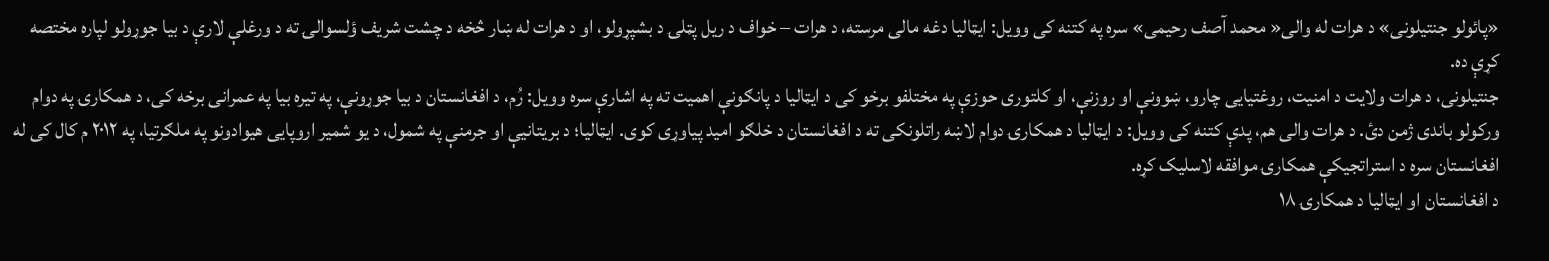«پائولو جنتیلونی» د هرات له والی« محمد آصف رحیمی» سره په کتنه کی وویل: ایټالیا دغه مالی مرسته، د هرات – خواف د ریل پټلۍ د بشپړولو، او د هرات له ښار څخه د چشت شریف ؤلسوالۍ ته د ورغلې لارې د بیا جوړولو لپاره مختصه کړې ده.
جنتیلونی، د هرات ولایت د امنیت، روغتیایی چارو، ښوونې او روزنې، او کلتوری حوزې په مختلفو برخو کی د ایټالیا د پانګونې اهمیت ته په اشارې سره وویل: رُم، د افغانستان د بیا جوړونې، په تیره بیا په عمرانی برخه کی، د همکارۍ په دوام ورکولو باندی ژمن دئ. د هرات والی هم، پدې کتنه کی وویل: د ایټالیا د همکارۍ دوام لاښه راتلونکی ته د افغانستان د خلګو امید پیاوړی کوی. ایټالیا؛ د بریتانیې او جرمنې په شمول، د یو شمیر اروپایی هیوادونو په ملګرتیا، په ۲۰۱۲ م کال کی له افغانستان سره د استراتجیکې همکارۍ موافقه لاسلیک کړه.
د افغانستان او ایټالیا د همکارۍ ۱۸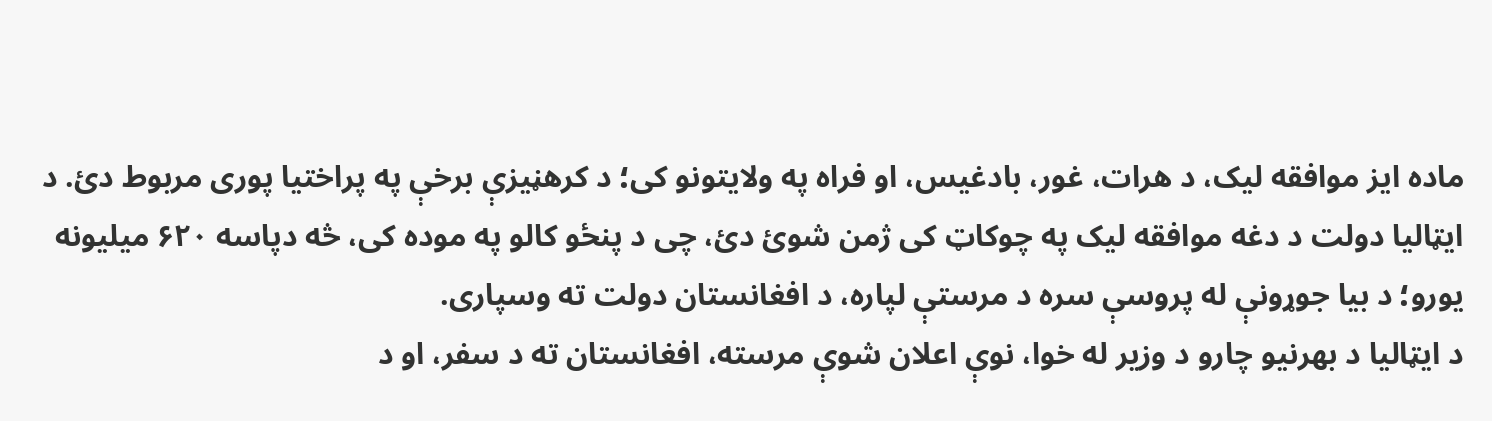ماده ایز موافقه لیک، د هرات، غور، بادغیس، او فراه په ولایتونو کی؛ د کرهڼیزې برخې په پراختیا پوری مربوط دئ. د ایټالیا دولت د دغه موافقه لیک په چوکاټ کی ژمن شوئ دئ، چی د پنځو کالو په موده کی، څه دپاسه ۶۲۰ میلیونه یورو؛ د بیا جوړونې له پروسې سره د مرستې لپاره، د افغانستان دولت ته وسپاری.
د ایټالیا د بهرنیو چارو د وزیر له خوا، نوې اعلان شوې مرسته، افغانستان ته د سفر، او د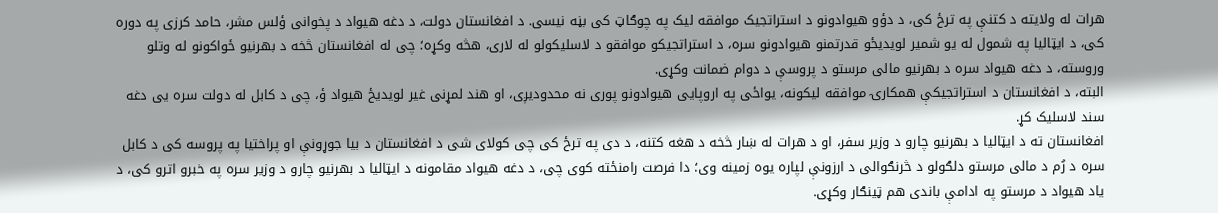هرات له ولایته د کتنې په ترځ کی، د دؤو هیوادونو د استراتجیک موافقه لیک په چوګاټ کی بڼه نیسی. د افغانستان دولت، د دغه هیواد د پخوانی ؤلس مشر، حامد کرزی په دوره کی، د ایټالیا په شمول له یو شمیر لویدیځو قدرتمنو هیوادونو سره، د استراتجیکو موافقو د لاسلیکولو له لاری، هڅه وکړه؛ چی له افغانستان څخه د بهرنیو ځواکونو له وتلو وروسته، د دغه هیواد سره د بهرنیو مالی مرستو د پروسې د دوام ضمانت وکړی.
البته، د افغانستان د استراتجیکې همکارۍ موافقه لیکونه، یواځی په اروپایی هیوادونو پوری نه محدودیږی، او هند لمړنی غیر لویدیځ هیواد ؤ، چی د کابل له دولت سره یی دغه سند لاسلیک کړ.
افغانستان ته د ایټالیا د بهرنیو چارو د وزیر سفر، او د هرات له ښار څخه د هغه کتنه، د دی په ترځ کی چی کولای شی د افغانستان د بیا جوړونې او پراختیا په پروسه کی د کابل سره د رُم د مالی مرستو دلګولو د څرنګوالی د ارزونې لپاره یوه زمینه وی؛ دا فرصت رامنځته کوی چی، د دغه هیواد مقامونه د ایټالیا د بهرنیو چارو د وزیر سره په خبرو اترو کی، د یاد هیواد د مرستو په ادامې باندی هم ټینګار وکړی.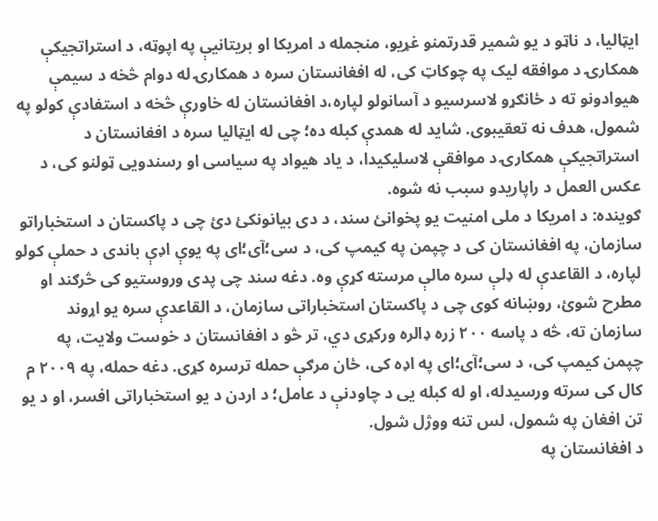ایټالیا، د ناټو د یو شمیر قدرتمنو غړیو، منجمله د امریکا او بریتانیې په اپوټه، د استراتجیکې همکارۍ د موافقه لیک په چوکاټ کی، له افغانستان سره د همکارۍ له دوام څخه د سیمې هیوادونو ته د ځانګړو لاسرسیو د آسانولو لپاره،د افغانستان له خاورې څخه د استفادې کولو په شمول، هدف نه تعقیبوی. شاید له همدې کبله ده؛ چی له ایټالیا سره د افغانستان د استراتجیکې همکارۍ د موافقې لاسلیکیدا، د یاد هیواد په سیاسی او رسندویی ټولنو کی، د عکس العمل د راپاریدو سبب نه شوه.
ګوینده: د امریکا د ملی امنیت یو پخوانئ سند، د دی بیانونکئ دئ چی د پاکستان د استخباراتو سازمان، په افغانستان کی د چپمن په کیمپ کی، د سی؛آی؛ای په یوې اډې باندی د حملې کولو لپاره، د القاعدې له ډلې سره مالې مرسته کړې وه. دغه سند چی پدی وروستیو کی څرګند او مطرح شوئ، روښانه کوی چی د پاکستان استخباراتی سازمان، د القاعدې سره یو اړوند سازمان ته، څه د پاسه ۲۰۰ زره ډالره ورکړی دي، تر څو د افغانستان د خوست ولایت، په چپمن کیمپ کی، د سی؛آی؛ای په اډه کی، ځان مرګې حمله ترسره کړی. دغه حمله، په ۲۰۰۹ م کال کی سرته ورسیدله، او له کبله یی د چاودنې د عامل؛ د اردن د یو استخباراتی افسر، او د یو تن افغان په شمول، لس تنه ووژل شول.
د افغانستان په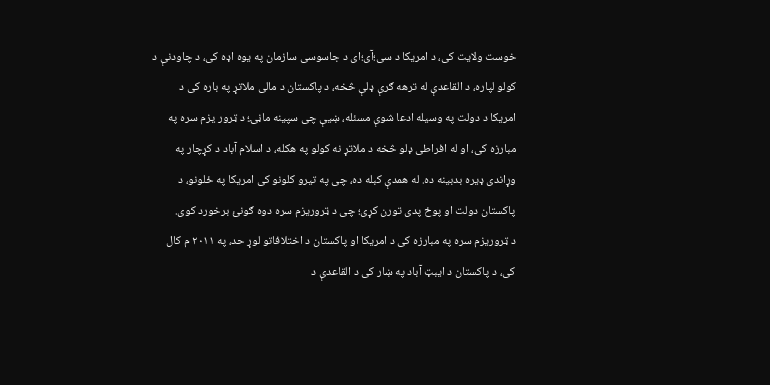خوست ولایت کی، د امریکا د سی؛آی؛ای د جاسوسی سازمان په یوه اډه کی، د چاودنې د کولو لپاره، د القاعدې له ترهه ګرې ډلې څخه، د پاکستان د مالی ملاتړ په باره کی د امریکا د دولت په وسیله ادعا شوې مسئله، ښیې چی سپینه ماڼۍ؛ د ټرور یزم سره په مبارزه کی، او له افراطی ډلو څخه د ملاتړ نه کولو په هکله، د اسلام آباد د کړچار په وړاندی ډیره بدبینه ده. له همدې کبله ده، چی په تیرو کلونو کی امریکا په ځلونو، د پاکستان دولت او پوځ پدی تورن کړی؛ چی د ټروریزم سره دوه ګونئ برخورد کوی.
د ټروریزم سره په مبارزه کی د امریکا او پاکستان د اختلافاتو لوړ حد، په ۲۰۱۱ م کال کی، د پاکستان د ایبټ آباد په ښار کی د القاعدې د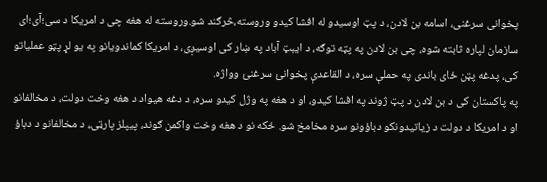پخوانی سرغنی، اسامه بن لادن، د پټ اوسیدو له افشا کیدو وروسته،څرګند شو.وروسته له هغه چی د امریکا د سی؛آی؛ای سازمان لپاره ثابته شوه، چی بن لادن په پټه توګه، د ایبټ آباد په ښار کی اوسیږی، د امریکا کماندویانو په یو لړ پټو عملیاتو کی، پدغه پټن ځای باندی په حملې سره، د القاعدې پخوانئ سرغنئ وواژه.
په پاکستان کی د بن لادن د پټ ژوند په افشا کیدو، او د هغه په وژل کیدو سره، د دغه هیواد د هغه وخت دولت، د مخالفانو او د امریکا د دولت د زیاتیدونکو دباؤونو سره مخامخ شو. ځکه نو د هغه وخت واکمن ګوند، پیپلز پارټۍ، د مخالفانو د دباؤ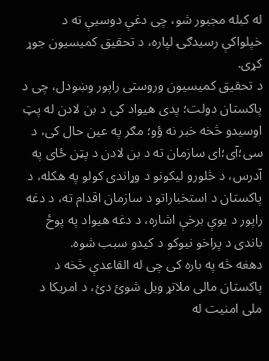له کبله مجبور شو، چی دغې دوسیې ته د خپلواکې رسیدګۍ لپاره، د تحقیق کمیسیون جوړ کړی.
د تحقیق کمیسیون وروستی راپور وښودل، چی د پاکستان دولت؛ پدی هیواد کی د بن لادن له پټ اوسیدو څخه خبر نه ؤو؛ مګر په عین حال کی، د سی؛آی؛ای سازمان ته د بن لادن د پټن ځای په آدرس، د څلورو لیکونو د وړاندی کولو په هکله، د پاکستان د استخباراتو د سازمان اقدام ته، د دغه راپور د یوې برخې اشاره، د دغه هیواد په پوځ باندی د پراخو نیوکو د کیدو سبب شوه.
دهغه څه په باره کی چی له القاعدې څخه د پاکستان مالی ملاتړ ویل شوئ دئ، د امریکا د ملی امنیت له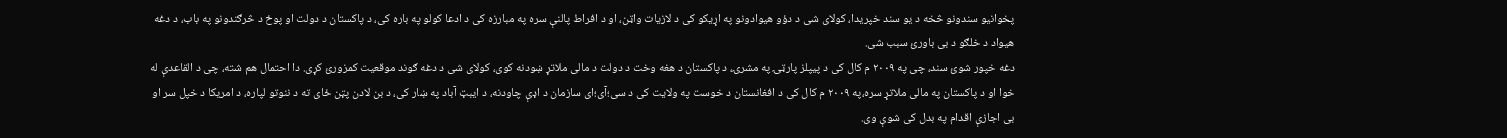پخوانیو سندونو څخه د یو سند خپریدا، کولای شی د دؤو هیوادونو په اړیکو کی د لازیات واټن، او د افراط پالنې سره په مبارزه کی د ادعا کولو په باره کی، د پاکستان د دولت او پوځ د څرګندونو په باب، د دغه هیواد د خلګو د بی باورئ سبب شی.
دغه خپور شوئ سند، چی په ۲۰۰۹ م کال کی د پیپلز پارټۍ په مشرۍ، د پاکستان د هغه وخت د دولت د مالی ملاتړ ښودنه کوی، کولای شی د دغه ګوند موقعیت کمزورئ کړی. دا احتمال هم شته، چی د القاعدې له خوا او د پاکستان په مالی ملاتړ سره،په ۲۰۰۹ م کال کی د افغانستان د خوست په ولایت کی د سی؛آی؛ای سازمان د اډې چاودنه، د ایبټ آباد په ښار کی، د بن لادن پټن ځای ته د ننوتو لپاره، د امریکا د خپل سر او بی اجازې اقدام په بدل کی شوې وی.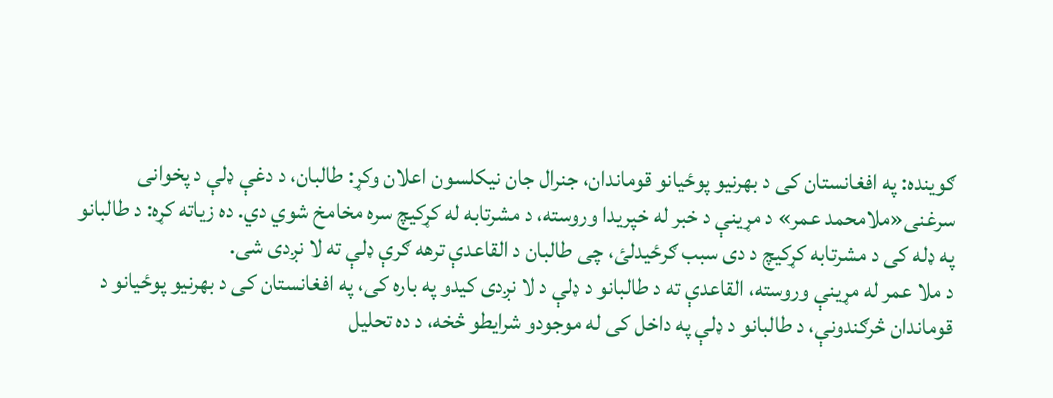ګوینده: په افغانستان کی د بهرنیو پوځیانو قوماندان، جنرال جان نیکلسون اعلان وکړ: طالبان، د دغې ډلې د پخوانی سرغنی«ملامحمد عمر» د مړینې د خبر له خپریدا وروسته، د مشرتابه له کړکیچ سره مخامخ شوي دي. ده زیاته کړه: د طالبانو په ډله کی د مشرتابه کړکیچ د دی سبب ګرځیدلئ، چی طالبان د القاعدې ترهه ګرې ډلې ته لا نږدی شی.
د ملا عمر له مړینې وروسته، القاعدې ته د طالبانو د ډلې د لا نږدی کیدو په باره کی، په افغانستان کی د بهرنیو پوځیانو د قوماندان څرګندونې، د طالبانو د ډلې په داخل کی له موجودو شرایطو څخه، د ده تحلیل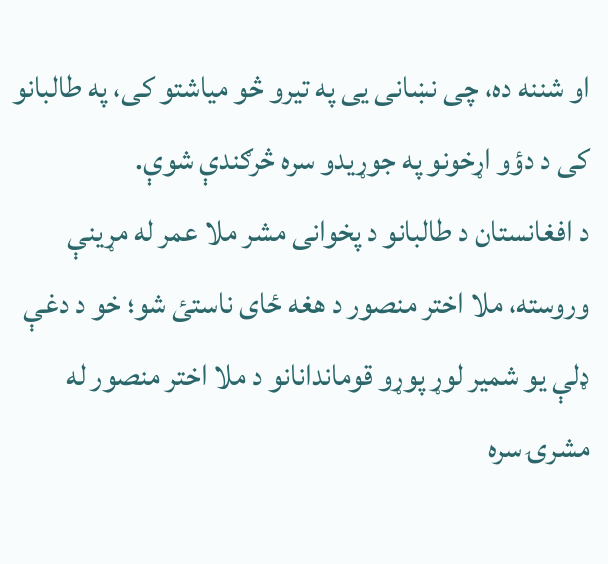او شننه ده، چی نښانی یی په تیرو څو میاشتو کی، په طالبانو کی د دؤو اړخونو په جوړیدو سره څرګندې شوې.
د افغانستان د طالبانو د پخوانی مشر ملا عمر له مړینې وروسته، ملا اختر منصور د هغه ځای ناستئ شو؛ خو د دغې ډلې یو شمیر لوړ پوړو قوماندانانو د ملا اختر منصور له مشرۍ سره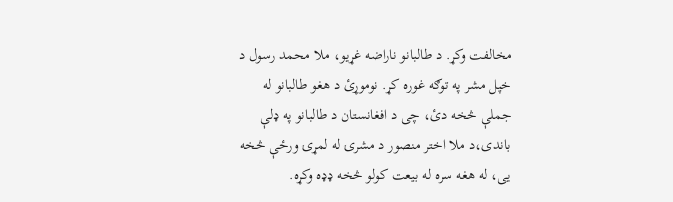مخالفت وکړ. د طالبانو ناراضه غړیو، ملا محمد رسول د خپل مشر په توګه غوره کړ. نوموړئ د هغو طالبانو له جملې څخه دئ، چی د افغانستان د طالبانو په ډلې باندی،د ملا اختر منصور د مشرۍ له لمړۍ ورځې څخه یی، له هغه سره له بیعت کولو څخه ډډه وکړه.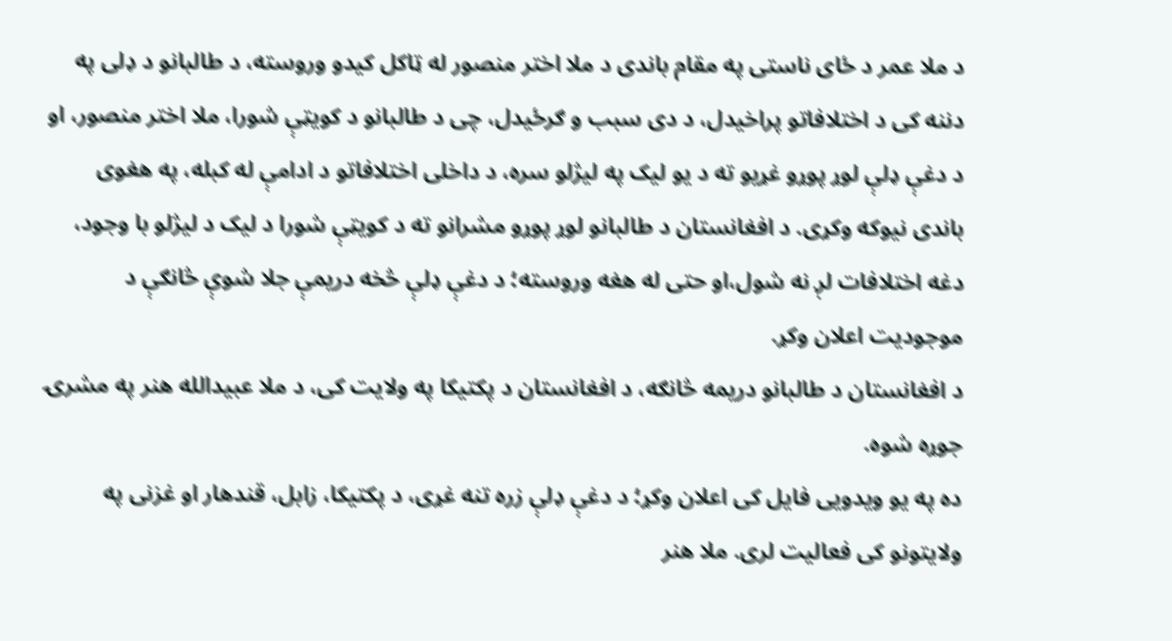د ملا عمر د ځای ناستی په مقام باندی د ملا اختر منصور له ټاکل کیدو وروسته، د طالبانو د ډلی په دننه کی د اختلافاتو پراخیدل، د دی سبب و ګرځیدل، چی د طالبانو د کویټې شورا، ملا اختر منصور، او د دغې ډلې لوړ پوړو غړیو ته د یو لیک په لیژلو سره، د داخلی اختلافاتو د ادامې له کبله، په هغوی باندی نیوکه وکړی. د افغانستان د طالبانو لوړ پوړو مشرانو ته د کویټې شورا د لیک د لیژلو با وجود، دغه اختلافات لږ نه شول،او حتی له هغه وروسته؛ د دغې ډلې څخه دریمې جلا شوې څانګې د موجودیت اعلان وکړ.
د افغانستان د طالبانو دریمه څانګه، د افغانستان د پکتیکا په ولایت کی، د ملا عبیدالله هنر په مشرۍ جوړه شوه.
ده په یو ویدویی فایل کی اعلان وکړ؛ د دغې ډلې زره تنه غړی، د پکتیکا، زابل، قندهار او غزنی په ولایتونو کی فعالیت لری. ملا هنر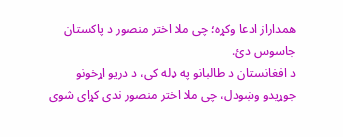همداراز ادعا وکړه؛ چی ملا اختر منصور د پاکستان جاسوس دئ.
د افغانستان د طالبانو په ډله کی، د دریو اړخونو جوړیدو وښودل، چی ملا اختر منصور ندی کړای شوی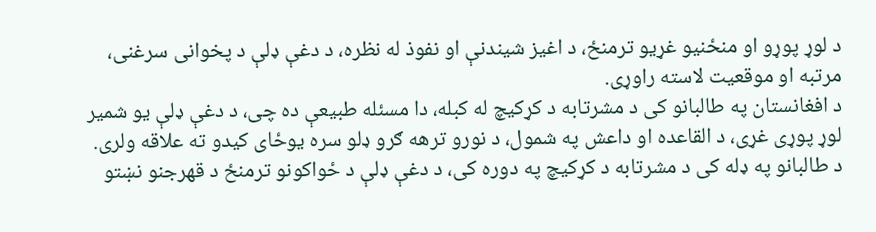د لوړ پوړو او منځنیو غړیو ترمنځ، د اغیز شیندنې او نفوذ له نظره، د دغې ډلې د پخوانی سرغنی، مرتبه او موقعیت لاسته راوړی.
د افغانستان په طالبانو کی د مشرتابه د کړکیچ له کبله، دا مسئله طبیعې ده چی، د دغې ډلې یو شمیر لوړ پوړی غړی، د القاعده او داعش په شمول، د نورو ترهه ګرو ډلو سره یوځای کیدو ته علاقه ولری.
د طالبانو په ډله کی د مشرتابه د کړکیچ په دوره کی، د دغې ډلې د ځواکونو ترمنځ د قهرجنو نښتو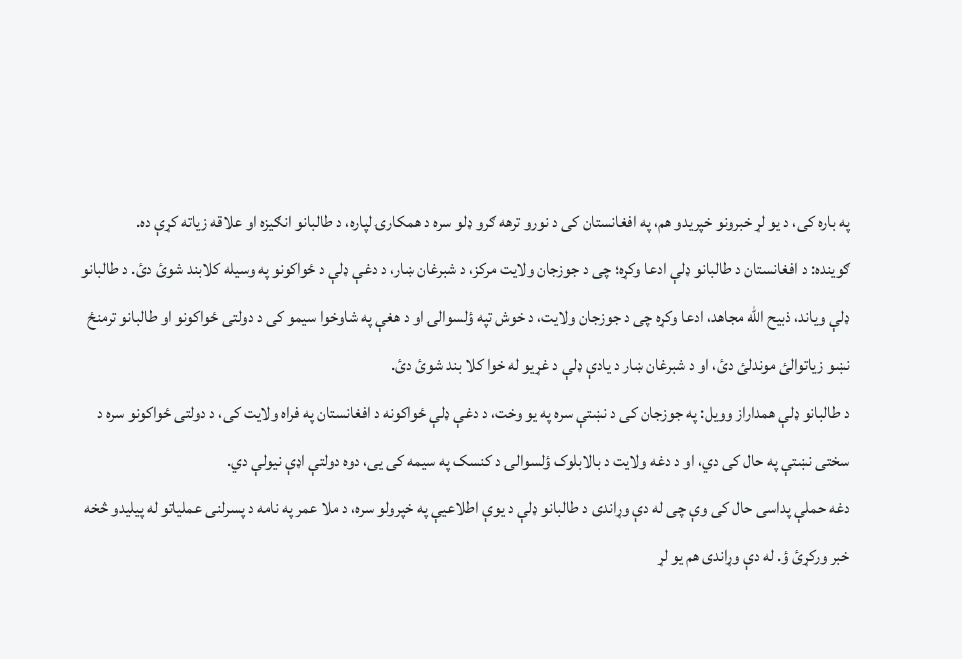په باره کی، د یو لړ خبرونو خپریدو هم، په افغانستان کی د نورو ترهه ګرو ډلو سره د همکارۍ لپاره، د طالبانو انګیزه او علاقه زیاته کړې ده.
ګوینده: د افغانستان د طالبانو ډلې ادعا وکړه؛ چی د جوزجان ولایت مرکز، د شبرغان ښار، د دغې ډلې د ځواکونو په وسیله کلابند شوئ دئ. د طالبانو ډلې ویاند، ذبیح الله مجاهد، ادعا وکړه چی د جوزجان ولایت، د خوش تپه ؤلسوالۍ او د هغې په شاوخوا سیمو کی د دولتی ځواکونو او طالبانو ترمنځ نښو زیاتوالئ موندلئ دئ، او د شبرغان ښار د یادې ډلې د غړیو له خوا کلا بند شوئ دئ.
د طالبانو ډلې همداراز وویل: په جوزجان کی د نښتې سره په یو وخت، د دغې ډلې ځواکونه د افغانستان په فراه ولایت کی، د دولتی ځواکونو سره د سختی نښتې په حال کی دي، او د دغه ولایت د بالابلوک ؤلسوالۍ د کنسک په سیمه کی یی، دوه دولتې اډې نیولې دي.
دغه حملې پداسی حال کی وې چی له دې وړاندی د طالبانو ډلې د یوې اطلاعیې په خپرولو سره، د ملا عمر په نامه د پسرلنی عملیاتو له پیلیدو څخه خبر ورکړئ ؤ. له دې وړاندی هم یو لړ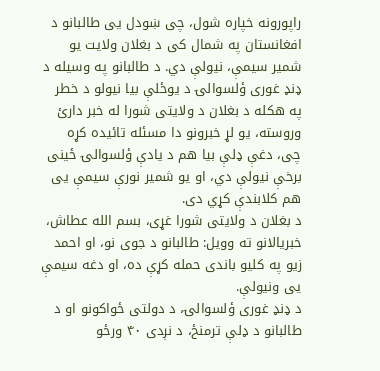راپورونه خپاره شول، چی ښودل یی طالبانو د افغانستان په شمال کی د بغلان ولایت یو شمیر سیمې، نیولې دي. د طالبانو په وسیله د ډنډ غوری ؤلسوالۍ د یوځلې بیا نیولو د خطر په هکله د بغلان د ولایتی شورا له خبر دارئ وروسته، یو لړ خبرونو دا مسئله تائیده کړه چی، دغې ډلې بیا هم د یادې ؤلسوالۍ ځینی برخې نیولې دي، او یو شمیر نورې سیمې یی هم کلابندې کړي دی.
د بغلان د ولایتی شورا غړی، بسم الله عطاش، خبریالانو ته وویل: طالبانو د جوی نو، او احمد زیو په کلیو باندی حمله کړې ده، او دغه سیمې یی ونیولې.
د ډنډ غوری ؤلسوالۍ، د دولتی ځواکونو او د طالبانو د ډلې ترمنځ، د نږدی ۴۰ ورځو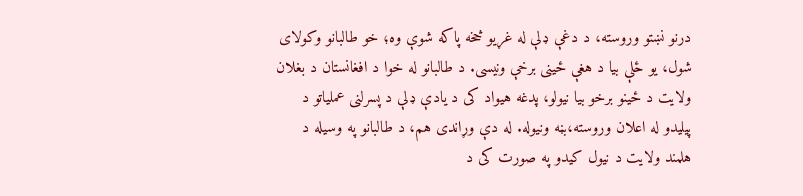درنو نښتو وروسته، د دغې ډلې له غړیو څخه پاکه شوې وه؛ خو طالبانو وکولای شول، یو ځلې بیا د هغې ځینی برخې ونیسی. د طالبانو له خوا د افغانستان د بغلان ولایت د ځینو برخو بیا نیولو، پدغه هیواد کی د یادې ډلې د پسرلنی عملیاتو د پیلیدو له اعلان وروسته،بڼه ونیوله. له دې وړاندی هم، د طالبانو په وسیله د هلمند ولایت د نیول کیدو په صورت کی د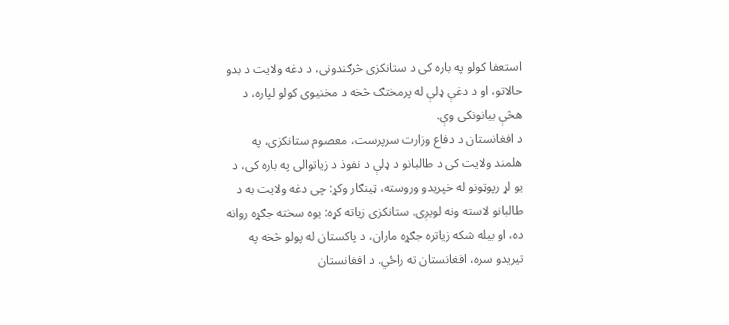استعفا کولو په باره کی د ستانکزی څرګندونی، د دغه ولایت د بدو حالاتو، او د دغې ډلې له پرمختګ څخه د مخنیوی کولو لپاره، د هڅې بیانونکی وې.
د افغانستان د دفاع وزارت سرپرست، معصوم ستانکزی، په هلمند ولایت کی د طالبانو د ډلې د نفوذ د زیاتوالی په باره کی، د یو لړ رپوټونو له خپریدو وروسته، ټینګار وکړ: چی دغه ولایت به د طالبانو لاسته ونه لویږی. ستانکزی زیاته کړه: یوه سخته جګړه روانه ده، او بیله شکه زیاتره جګړه ماران، د پاکستان له پولو څخه په تیریدو سره، افغانستان ته راځي. د افغانستان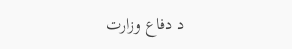د دفاع وزارت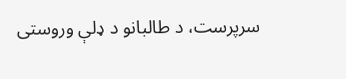سرپرست، د طالبانو د ډلې وروستی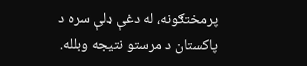پرمختګونه، له دغې ډلې سره د پاکستان د مرستو نتیجه وبلله.